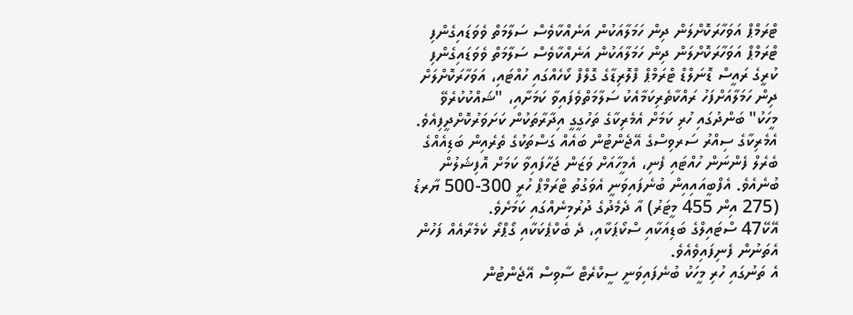ޓްރަމްޕް އަވަހާރަކޮށްލަން ދިން ހަމަލާއަކުން އަނެއްކާވެސް ސަލާމަތް ވެވަޑައިގެންފި
ޓްރަމްޕް އަވަހާރަކޮށްލަން ދިން ހަމަލާއަކުން އަނެއްކާވެސް ސަލާމަތް ވެވަޑައިގެންފި
ކުރީގެ ރައީސް ޑޮނަލްޑް ޓްރަމްޕް ފްލޮރިޑާގެ ގޮލްފް ކޯހެއްގައި ހުއްޓައި، އަވަހާރަކޮށްލަށް ދިން ހަމަލާއަށްފަހު ރައްކާތެރިކަމާއެކު ސަލާމަތްވެފައިވާ ކަމަށާއި، "ޝައްކުކުރެވޭ މީހަކު" ބަންދުގައި ހުރި ކަމަށް އެމެރިކާގެ ތަހުގީގީ އިދާރާތަކުން ކަށަވަރުކޮށްދީފިއެވެ.
އެމެރިކާގެ ސިއްރު ސަރވިސްގެ އޭޖެންޓުން ބައެއް ގަސްތަކުގެ ތެރެއިން ބަޑިއެއްގެ ބެރެލް ފެންނަން ހުއްޓައި ފެނި، އެމީހާއަށް ވަޒަން ޖަހާފައިވާ ކަމަށް އޮފިޝަލުން ބުނެއެވެ. އެފްބީއައިއިން ބުނެފައިވަނީ އެވަގުތު ޓްރަމްޕް ހުރީ 300-500 ޔާރޑު (275 އިން 455 މީޓަރު) އާ ދެމެދުގެ ދުރުމިނެއްގައި ކަމަށެވެ.
އޭކޭ47 ސްޓައިލްގެ ބަޑިއަކާއި ސްކޯޕަކާއި، ދެ ބެކްޕެކަކާއި ގޯޕްރޯ ކެމެރާއެއް ފަހުން އެތަނުން ފެނިފައިވެއެވެ.
އެ ތަނުގައި ހުރި މީހަކު ބުނެފައިވަނީ ސީކްރެޓް ސާވިސް އޭޖެންޓުން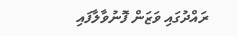ރައްދުގައި ވަޒަން ފޮނުވާލާފައި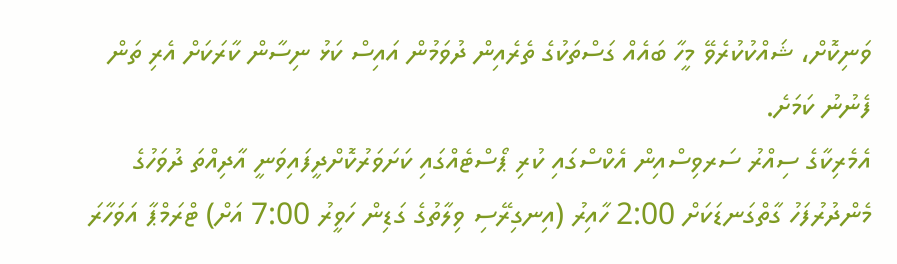ވަނިކޮށް، ޝައްކުކުރެވޭ މީހާ ބައެއް ގަސްތަކުގެ ތެރެއިން ދުވަމުން އައިސް ކަޅު ނިސާން ކާރަކަށް އެރި ތަން ފެނުނު ކަމަށެ.
އެމެރިކާގެ ސިއްރު ސަރވިސްއިން އެކްސްގައި ކުރި ޕޯސްޓެއްގައި ކަށަވަރުކޮށްދީފައިވަނީ އާދިއްތަ ދުވަހުގެ މެންދުރުފަހު ގާތްގަނޑަކަށް 2:00 ހާއިރު (އިނގިރޭސި ވިލާތުގެ ގަޑިން ހަވީރު 7:00 އަށް) ޓްރަމްޕާ އަވަހާރަ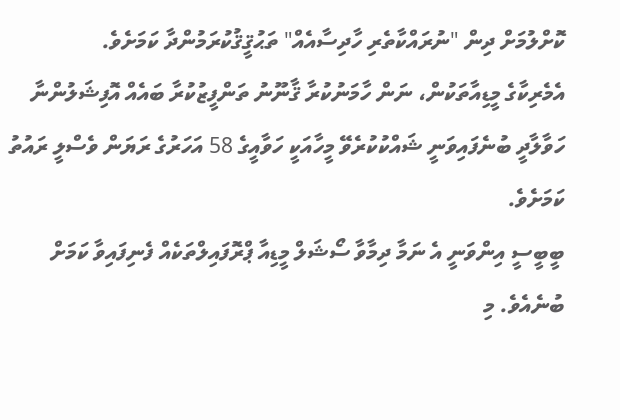ކޮށްލުމަށް ދިން "ނުރައްކާތެރި ހާދިސާއެއް" ތަޙުޤީޤުކުރަމުންދާ ކަމަށެވެ.
އެމެރިކާގެ މީޑިއާތަކުން، ނަން ހާމަނުކުރާ ޤާނޫނު ތަންފީޒުކުރާ ބައެއް އޮފިޝަލުންނާ ހަވާލާދީ ބުނެފައިވަނީ ޝައްކުކުރެވޭ މީހާއަކީ ހަވާއީގެ 58 އަހަރުގެ ރަޔަން ވެސްލީ ރައުތު ކަމަށެވެ.
ބީބީސީ އިންވަނީ އެ ނަމާ ދިމާވާ ސޯޝަލް މީޑިއާ ޕްރޮފައިލްތަކެއް ފެނިފައިވާ ކަމަށް ބުނެއެވެ. މި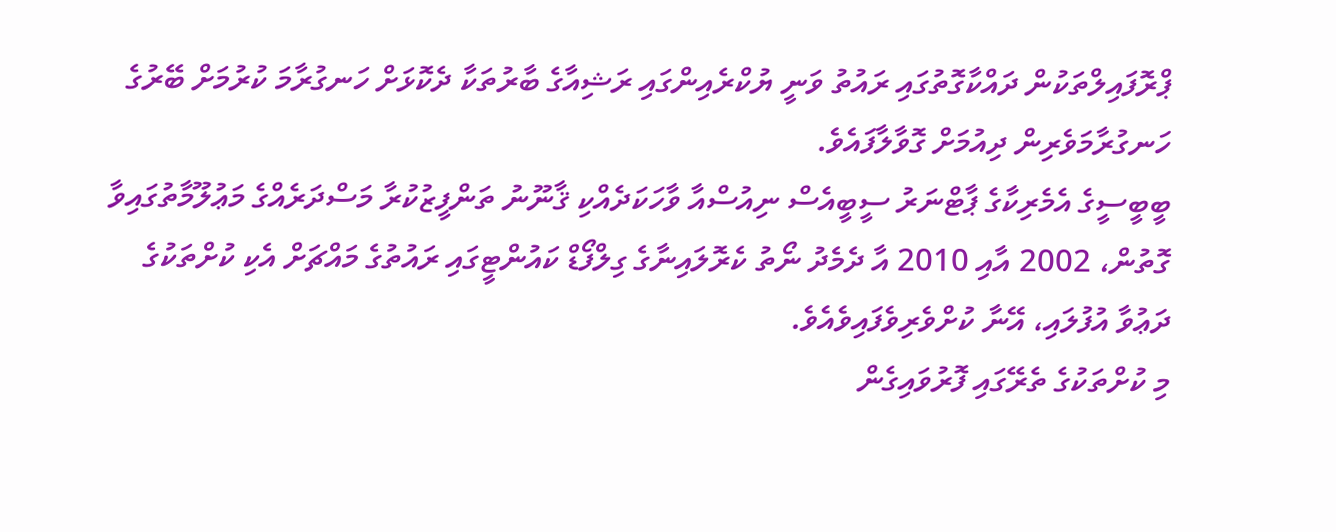ޕްރޮފައިލްތަކުން ދައްކާގޮތުގައި ރައުތު ވަނީ ޔުކްރެއިންގައި ރަޝިއާގެ ބާރުތަކާ ދެކޮޅަށް ހަނގުރާމަ ކުރުމަށް ބޭރުގެ ހަނގުރާމަވެރިން ދިއުމަށް ގޮވާލާފައެވެ.
ބީބީސީގެ އެމެރިކާގެ ޕާޓްނަރު ސީބީއެސް ނިއުސްއާ ވާހަކަދެއްކި ޤާނޫނު ތަންފީޒުކުރާ މަސްދަރެއްގެ މަޢުލޫމާތުގައިވާ ގޮތުން، 2002 އާއި 2010 އާ ދެމެދު ނޯތު ކެރޮލައިނާގެ ގިލްފޯޑް ކައުންޓީގައި ރައުތުގެ މައްޗަށް އެކި ކުށްތަކުގެ ދަޢުވާ އުފުލައި، އޭނާ ކުށްވެރިވެފައިވެއެވެ.
މި ކުށްތަކުގެ ތެރޭގައި ފޮރުވައިގެން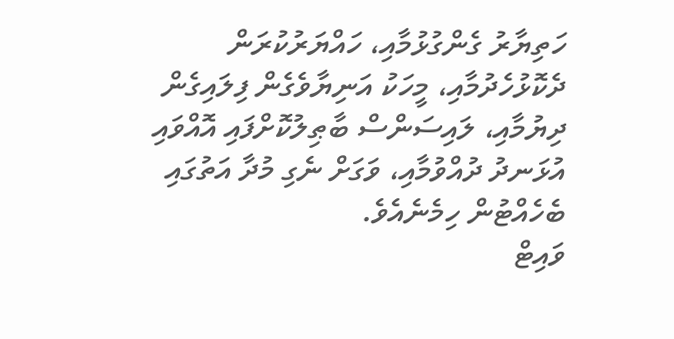ހަތިޔާރު ގެންގުޅުމާއި، ހައްޔަރުކުރަން ދެކޮޅުހެދުމާއި، މީހަކު އަނިޔާވެގެން ފިލައިގެން ދިޔުމާއި، ލައިސަންސް ބާޠިލުކޮށްފައި އޮއްވައި އުޅަނދު ދުއްވުމާއި، ވަގަށް ނެގި މުދާ އަތުގައި ބެހެއްޓުން ހިމެނެއެވެ.
ވައިޓް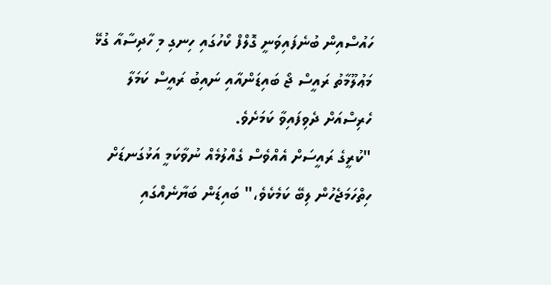ހައުސްއިން ބުނެފައިވަނީ ގޮލްފް ކޯހުގައި ހިނގި މި ހާދިސާއާ ގުޅޭ މަޢުލޫމާތު ރައީސް ޖޯ ބައިޑަންއާއި ނައިބު ރައީސް ކަމަލާ ހެރިސްއަށް ދެވިފައިވާ ކަމަށެވެ.
"ކުރީގެ ރައީސަށް އެއްވެސް ގެއްލުމެއް ނުވާކަމީ އަޅުގަނޑަށް ހިތްހަމަޖެހުން ލިބޭ ކަމެކެވެ،" ބައިޑަން ބަޔާނެއްގައި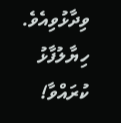ވިދާޅުވިއެވެ.
ހިޔާލުފާޅު ކުރައްވާ!